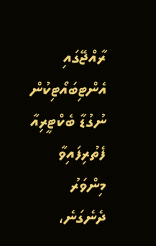ރާއްޖޭގައި އެންޓިބައޯޓިކުން ނުގުޑާ ބެކްޓީރިއާ ފެތުރިފައިވާ މިންވަރު ދެނެގަނެ،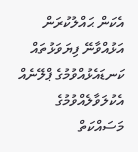އެކަން ޙައްލުކުރަން އަޅުއްވާނޭ ފިޔަވަޅުތައް ކަނޑައެޅުއްވުމުގެ ޕްލޭނެއް އެކުލަވާލެއްވުމުގެ މަސައްކަތް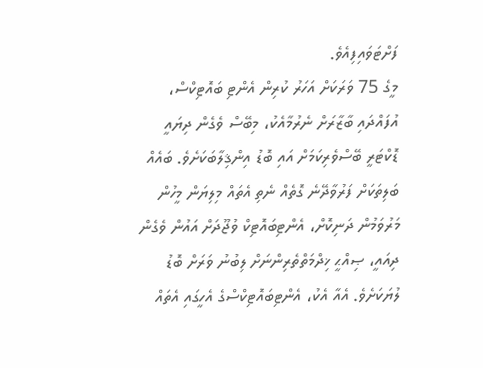ފަށްޓަވައިފިއެވެ.
މީގެ 75 ވަރަކަށް އަހަރު ކުރިން އެންޓި ބައޮޓިކްސް، އުފައްދައި ބާޒާރަށް ނެރުމާއެކު، މިބޭސް ވެގެން ދިޔައީ ޑޮކްޓަރީ ބޭސްވެރިކަމަށް އައި ބޮޑު އިންޤިލާބަކަށެވެ. ބައެއް ބަލިތަކަށް ފަރުވާދޭނެ ގޮތެއް ނެތި އެތައް މިލިޔަން މީހުން މަރުވަމުން ދަނިކޮށް، އެންޓިބައޮޓިކް ވުޖޫދަށް އައުން ވެގެން ދިއައީ، ޞިއްޙީ ޚިދްމަތްތެރިންނަށް ލިބުނު ވަރަށް ބޮޑު ލުޔަކަށެވެ. އެއާ އެކު، އެންޓިބައޮޓިކްސްގެ އެހީގައި އެތައް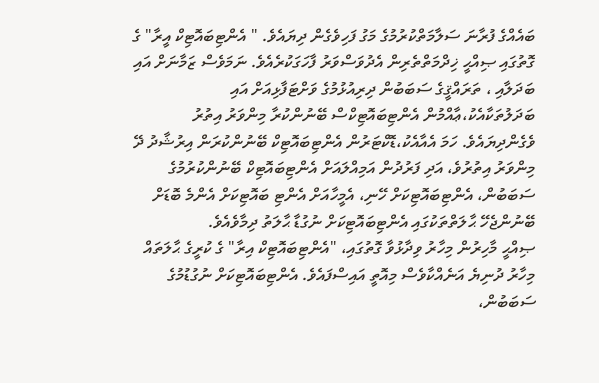ބައެއްގެ ފުރާނަ ސަލާމަތްކުރުމުގެ މަގު ފަހިވެގެން ދިޔައެވެ. " އެންޓިބައޮޓިކް އީރާ" ގެ ގޮތުގައި ޞިއްޙީ ޚިދްމަތްތެރިން އެދުވަސްވަރު ފާހަގަކުރެއެވެ. ނަމަވެސް ޒަމާނަށް އައި ބަދަލާއި ، ތަރައްޤީގެ ސަބަބުން ދިރިއުޅުމުގެ ވަށްޓަފާޅިއަށް އައި ބަދަލުތަކާއެކު،ޢާއްމުން އެންޓިބައޮޓިކްސް ބޭނުންކުރާ މިންވަރު އިތުރު ވެގެންދިޔައެވެ. ހަމަ އެއާއެކު،ޑޮކްޓަރުން އެންޓިބައޮޓިކް ބޭނުންކުރަން އިރުޝާދު ދޭ މިންވަރު އިތުރުވެ، އަދި ފަރުދުން އަމިއްލައަށް އެންޓިބައޮޓިކް ބޭނުންކުރުމުގެ ސަބަބުން، އެންޓިބައޮޓިކަށް ހޭނި، އެމީހާއަށް އެންޓި ބައޮޓިކަށް އެންމެ ބޮޑަށް ބޭނުންޖެހޭ ޙާލަތްތަކުގައި އެންޓިބައޮޓިކަށް ނުގުޑާ ޙާލަތު ދިމާވެއެވެ.
ޞިއްޙީ މާހިރުން މިހާރު ވިދާޅުވާ ގޮތުގައި، "އެންޓިބައޮޓިކް އިރާ" ގެ ކުރީގެ ޙާލަތައް މިހާރު ދުނިޔެ އަނެއްކާވެސް މިއޮތީ އައިސްފައެވެ. އެންޓިބައޮޓިކަށް ނުގުޑުމުގެ ސަބަބުން،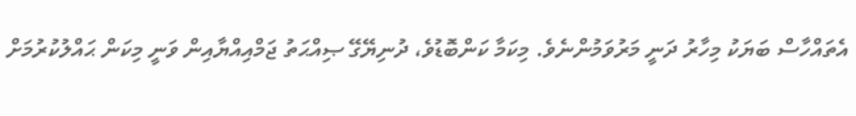އެތައްހާސް ބަޔަކު މިހާރު ދަނީ މަރުވަމުންނެވެ. މިކަމާ ކަންބޮޑުވެ، ދުނިޔޭގޭ ޞިއްޙަތު ޖަމްއިއްޔާއިން ވަނީ މިކަން ޙައްލުކުރުމަށް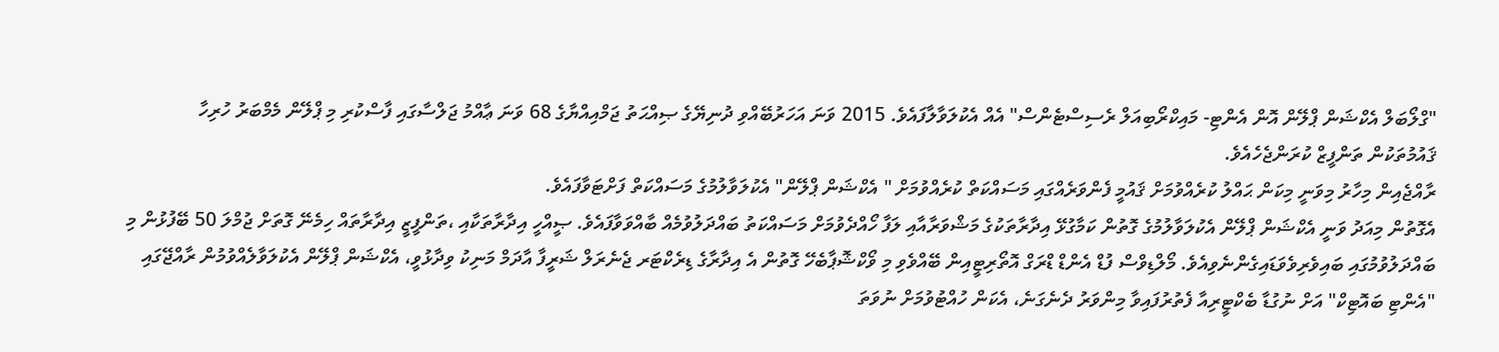"ގްލޯބަލް އެކްޝަން ޕްލޭން އޮން އެންޓި- މައިކްރޯބިއަލް ރެސިސްޓެންސް" އެއް އެކުލަވާލާފައެވެ. 2015 ވަނަ އަހަރުބޭއްވި ދުނިޔޭގެ ޞިއްޙަތު ޖަމްއިއްޔާގެ 68 ވަނަ ޢާއްމު ޖަލްސާގައި ފާސްކުރި މި ޕްލޭން މެމްބަރު ހުރިހާ ޤައުމުތަކުން ތަންފީޒް ކުރަންޖެހެއެވެ.
ރާއްޖެއިން މިހާރު މިވަނީ މިކަން ޙައްލު ކުރެއްވުމަށް ޤައުމީ ފެންވަރެއްގައި މަސައްކަތް ކުރެއްވުމަށް " އެކްޝަން ޕްލޭން" އެކުލަވާލުމުގެ މަސައްކަތް ފަށްޓަވާފައެވެ.
އެގޮތުން މިއަދު ވަނީ އެކްޝަން ޕްލޭން އެކުލަވާލުމުގެ ގޮތުން ކަމާގުޅޭ އިދާރާތަކުގެ މަޝްވަރާއާއި ލަފާ ހޯއްދެވުމަށް މަސައްކަތު ބައްދަލުވުމެއް ބާއްވަވާފައެވެ. ޞީއްހީ އިދާރާތަކާއި ،ތަންފީޒީ އިދާރާތައް ހިމެނޭ ގޮތަށް ޖުމްލަ 50 ބޭފުޅުން މި ބައްދަލުވުމުގައި ބައިވެރިވެވަޑައިގެންނެވިއެވެ. މޯލްޑިވްސް ފުޑް އެންޑް ޑްރަގް އޮތޯރިޓީއިން ބޭއްވެވި މި ވޯކްޝޮޕާބެހޭ ގޮތުން އެ އިދާރާގެ ޑިރެކްޓަރ ޖެނެރަލް ޝަރީފާ އާދަމް މަނިކު ވިދާޅުވީ، އެކްޝަން ޕްލޭން އެކުލަވާލެއްވުމުން ރާއްޖޭގައި "އެންޓި ބައޮޓިކް" އަށް ނުގުޑާ ބެކްޓީރިއާ ފެތުރުފައިވާ މިންވަރު ދެނެގަނެ، އެކަން ހުއްޓުވުމަށް ނުވަތަ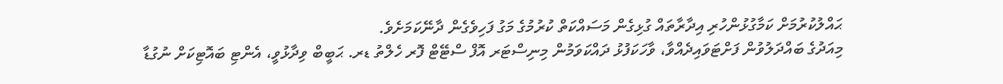ޙައްލުކުރުމަށް ކަމާގުޅުންހުރި އިދާރާތައް ގުޅިގެން މަސައްކަތް ކުރުމުގެ މަގު ފަހިވެގެން ދާނޭކަމަށެވެ.
މިއަދުގެ ބައްދަލުވުން ފަށްޓަވައިދެއްވާ، ވާހަކަފުޅު ދައްކަވަމުން މިނިސްޓަރ އޮފް ސްޓޭޓް ފޮރ ހެލްތު ޑރ. ޙަބީބް ވިދާޅުވީ، އެންޓި ބައޮޓިކަށް ނުގުޑާ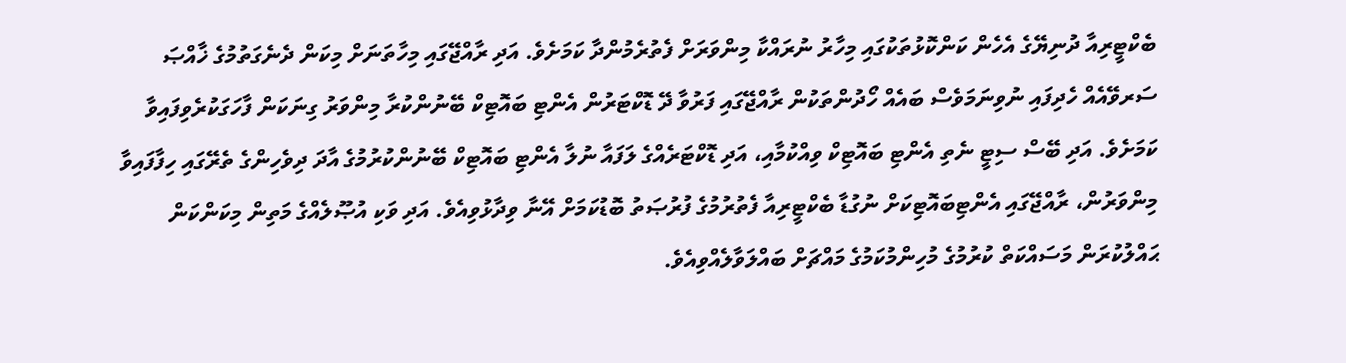ބެކްޓީރިއާ ދުނިޔޭގެ އެހެން ކަންކޮޅުތަކުގައި މިހާރު ނުރައްކާ މިންވަރަށް ފެތުރެމުންދާ ކަމަށެވެ. އަދި ރާއްޖޭގައި މިހާތަނަށް މިކަން ދެނެގަތުމުގެ ޚާއްޞަ ސަރވޭއެއް ހެދިފައި ނުވިނަމަވެސް ބައެއް ހޯދުންތަކުން ރާއްޖޭގައި ފަރުވާ ދޭ ޑޮކްޓަރުން އެންޓި ބައޮޓިކް ބޭނުންކުރާ މިންވަރު ގިނަކަން ފާހަގަކުރެވިފައިވާ ކަމަށެވެ. އަދި ބޭސް ސިޓީ ނެތި އެންޓި ބައޮޓިކް ވިއްކުމާއި، އަދި ޑޮކްޓަރެއްގެ ލަފައާ ނުލާ އެންޓި ބައޮޓިކް ބޭނުންކުރުމުގެ އާދަ ދިވެހިންގެ ތެރޭގައި ހިފާފައިވާ މިންވަރުން، ރާއްޖޭގައި އެންޓިބައޮޓިކަށް ނުގުޑާ ބެކްޓީރިއާ ފެތުރުމުގެ ފުރުޞަތު ބޮޑުކަމަށް އޭނާ ވިދާޅުވިއެވެ. އަދި ވަކި އުޞޫލެއްގެ މަތިން މިކަންކަން ޙައްލުކުރަން މަސައްކަތް ކުރުމުގެ މުހިންމުކަމުގެ މައްޗަށް ބައްލަވާލެއްވިއެވެ.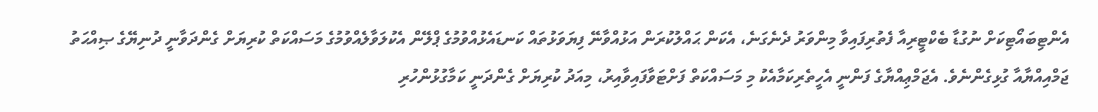އެންޓިބައޯޓިކަށް ނުގުޑާ ބެކްޓީރިއާ ފެތުރިފައިވާ މިންވަރު ދެނެގަނެ، އެކަން ޙައްލުކުރަން އަޅުއްވާނޭ ފިޔަވަޅުތައް ކަނޑައެޅުއްވުމުގެ ޕްލޭން އެކުލަވާލެއްވުމުގެ މަސައްކަތް ކުރިޔަށް ގެންދަވާނީ ދުނިޔޭގެ ޞިއްޙަތު ޖަމްއިއްޔާއާ ގުޅިގެންނެވެ. އެޖަމްޢިއްޔާގެ ފަންނީ އެހީތެރިކަމާއެކު މި މަސައްކަތް ފަށްޓަވާފައިވާއިރު، މިއަދު ކުރިޔަށް ގެންދަނީ ކަމާގުޅުންހުރި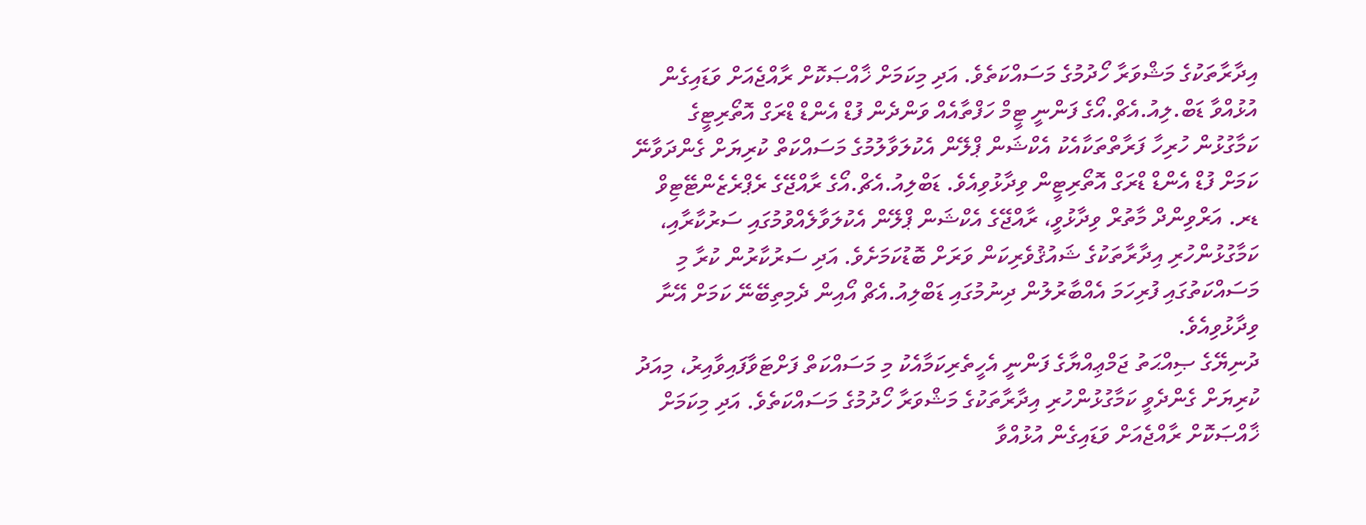އިދާރާތަކުގެ މަޝްވަރާ ހޯދުމުގެ މަސައްކަތެވެ. އަދި މިކަމަށް ޚާއްޞަކޮށް ރާއްޖެއަށް ވަޑައިގެން އުޅުއްވާ ޑަބް.ލިއު.އެޗް.އޯގެ ފަންނީ ޓީމް ހަފްތާއެއް ވަންދެން ފުޑް އެންޑް ޑްރަގް އޮތޯރިޓީގެ ކަމާގުޅުން ހުރިހާ ފަރާތްތަކާއެކު އެކްޝަން ޕްލޭން އެކުލަވާލުމުގެ މަސައްކަތް ކުރިޔަށް ގެންދަވާނޭ ކަމަށް ފުޑް އެންޑް ޑްރަގް އޮތޯރިޓީން ވިދާޅުވިއެވެ. ޑަބްލިއު.އެޗް.އޯގެ ރާއްޖޭގެ ރެޕްރެޒެންޓޭޓިވް ޑރ. އަރްވިންދް މާތުރް ވިދާޅުވީ، ރާއްޖޭގެ އެކްޝަން ޕްލޭން އެކުލަވާލެއްވުމުގައި ސަރުކާރާއި، ކަމާގުޅުންހުރި އިދާރާތަކުގެ ޝައުޤުވެރިކަން ވަރަށް ބޮޑުކަމަށެވެ. އަދި ސަރުކާރުން ކުރާ މި މަސައްކަތުގައި ފުރިހަމަ އެއްބާރުލުން ދިނުމުގައި ޑަބްލިއު.އެޗް އޯއިން ދެމިތިބޭނޭ ކަމަށް އޭނާ ވިދާޅުވިއެވެ.
ދުނިޔޭގެ ޞިއްޙަތު ޖަމްޢިއްޔާގެ ފަންނީ އެހީތެރިކަމާއެކު މި މަސައްކަތް ފަށްޓަވާފައިވާއިރު، މިއަދު ކުރިޔަށް ގެންދެވީ ކަމާގުޅުންހުރި އިދާރާތަކުގެ މަޝްވަރާ ހޯދުމުގެ މަސައްކަތެވެ. އަދި މިކަމަށް ޚާއްޞަކޮށް ރާއްޖެއަށް ވަޑައިގެން އުޅުއްވާ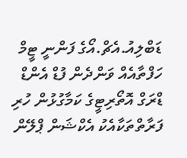ޑަބްލިއު.އެޗް.އޯގެ ފަންނީ ޓީމް ހަފްތާއެއް ވަންދެން ފުޑް އެންޑް ޑްރަގް އޮތޯރިޓީގެ ކަމާގުޅުން ހުރި ފަރާތްތަކާއެކު އެކްޝަން ޕްލޭން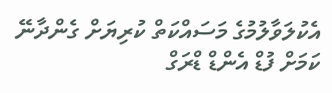އެކުލަވާލުމުގެ މަސައްކަތް ކުރިޔަށް ގެންދާނޭ ކަމަށް ފުޑް އެންޑް ޑްރަގް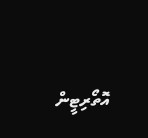އޮތޯރިޓީން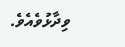ވިދާޅުވެއެވެ.